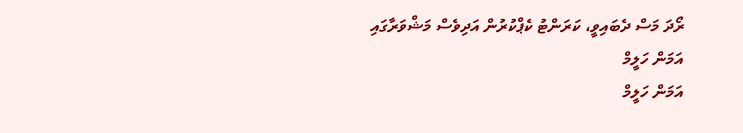ރޯދަ މަސް ދެބައިވީ، ކަރަންޓު ކެޕްކުރުން އަދިވެސް މަޝްވަރާގައި
އަމަން ހަލީމް
އަމަން ހަލީމް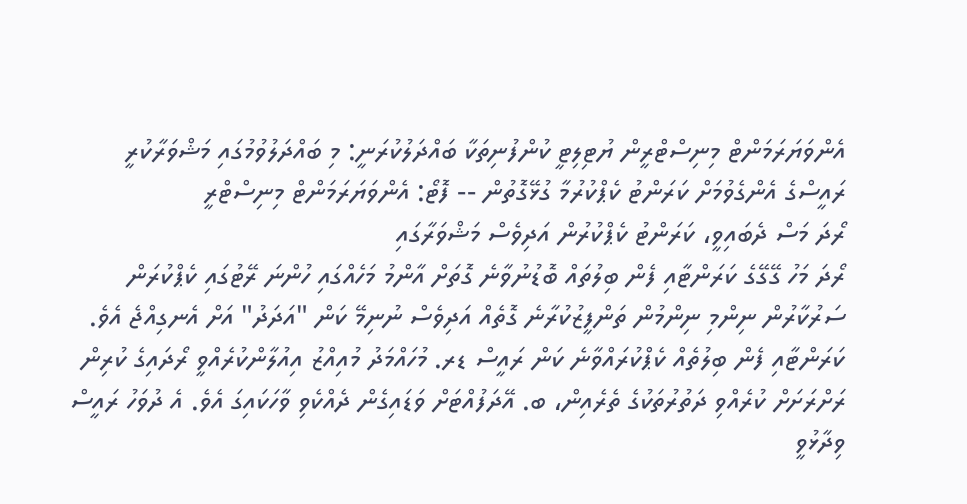އެންވަޔަރަމަންޓް މިނިސްޓްރީން ޔުޓިލިޓީ ކުންފުނިތަކާ ބައްދަލުކުރަނީ: މި ބައްދަލުވުމުގައި މަޝްވަރާކުރީ ރައީސްގެ އެންގެވުމަށް ކަރަންޓު ކެޕްކުރުމާ ގުޅޭގޮތުން -- ފޮޓޯ: އެންވަޔަރަމަންޓް މިނިސްޓްރީ
ރޯދަ މަސް ދެބައިވީ، ކަރަންޓު ކެޕްކުރުން އަދިވެސް މަޝްވަރާގައި
ރޯދަ މަހު ގޭގޭގެ ކަރަންޓާއި ފެން ބިލުތައް ބޮޑުނުވާނެ ގޮތަށް އާންމު މަހެއްގައި ހުންނަ ރޭޓުގައި ކެޕްކުރަން ސަރުކާރުން ނިންމި ނިންމުން ތަންފީޒުކުރާނެ ގޮތެއް އަދިވެސް ނުނިމޭ ކަން "އަދަދު" އަށް އެނގިއްޖެ އެވެ.
ކަރަންޓާއި ފެން ބިލުތެއް ކެޕްކުރައްވާނެ ކަން ރައީސް ޑރ. މުހައްމަދު މުއިއްޒު އިއުލާންކުރެއްވީ ރޯދައިގެ ކުރިން ރަށްރަށަށް ކުރެއްވި ދަތުރުތަކުގެ ތެރެއިން، ބ. އޭދަފުއްޓަށް ވަޑައިގެން ދެއްކެވި ވާހަކައިގަ އެވެ. އެ ދުވަހު ރައީސް ވިދާޅުވީ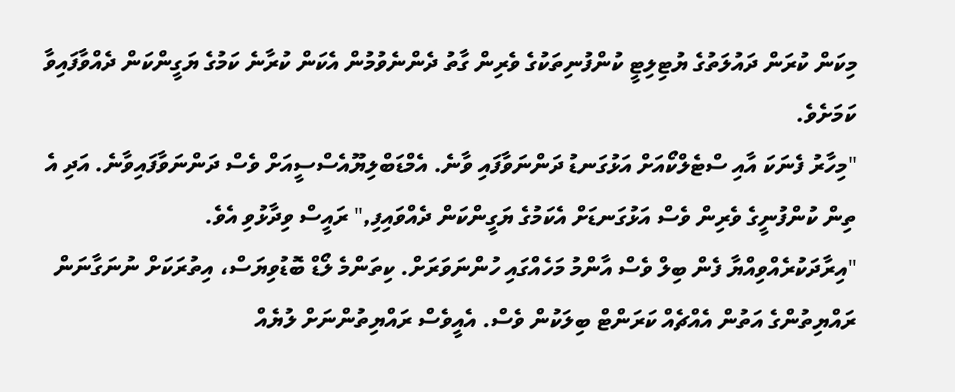މިކަން ކުރަން ދައުލަތުގެ ޔުޓިލިޓީ ކުންފުނިތަކުގެ ވެރިން ގާތު ދެންނެވުމުން އެކަން ކުރާނެ ކަމުގެ ޔަގީންކަން ދެއްވާފައިވާ ކަމަށެވެ.
"މިހާރު ފެނަކަ އާއި ސްޓެލްކޯއަށް އަޅުގަނޑު ދަންނަވާފައި ވާނެ. އެމްޑަބްލިޔޫއެސްސީއަށް ވެސް ދަންނަވާފައިވާނެ. އަދި އެ ތިން ކުންފުނީގެ ވެރިން ވެސް އަޅުގަނޑަށް އެކަމުގެ ޔަގީންކަން ދެއްވައިފި," ރައީސް ވިދާޅުވި އެވެ.
"އިރާދަކުރެއްވިއްޔާ ފެން ބިލް ވެސް އާންމު މަހެއްގައި ހުންނަވަރަށް. ކިތަންމެ ލޯޑް ބޮޑުވިޔަސް، އިތުރަކަށް ނުނަގާނަން ރައްޔިތުންގެ އަތުން އެއްޗެއް ކަރަންޓް ބިލަކުން ވެސް. އެއީވެސް ރައްޔިތުންނަށް ލުޔެއް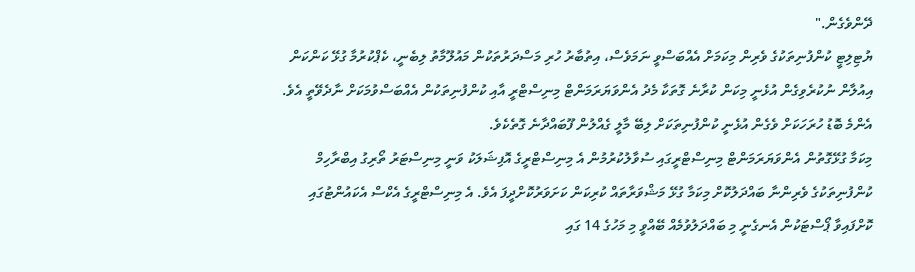ދޭންވެގެން."
ޔުޓިލިޓީ ކުންފުނިތަކުގެ ވެރިން މިކަމަށް އެއްބަސްވީ ނަމަވެސް، އިތުބާރު ހުރި މަސްދަރުތަކުން މައުލޫމާތު ލިބެނީ، ކެޕްކުރުމާ ގުޅޭ ކަންކަން އިއުލާން ނުކުރެވިގެން އުޅެނީ މިކަން ކުރާނެ ގޮތަކާ މެދު އެންވަޔަރަމަންޓް މިނިސްޓްރީ އާއި ކުންފުނިތަކުން އެއްބަސްވުމަކަށް ނާދެވޭތީ އެވެ. އެންމެ ބޮޑު ހުރަހަކަށް ވެގެން އުޅެނީ ކުންފުނިތަކަށް ލިބޭ މާލީ ގެއްލުން ފޫބައްދާނެ ގޮތެކެވެ.
މިކަމާ ގުޅޭގޮތުން އެންވަޔަރަމަންޓް މިނިސްޓްރީގައި ސުވާލުކުރުމުން އެ މިނިސްޓްރީގެ އޮފިޝަލަކު ވަނީ މިނިސްޓަރު ތޯރިގު އިބްރާހިމް ކުންފުނިތަކުގެ ވެރިންނާ ބައްދަލުކޮށް މިކަމާ ގުޅޭ މަޝްވަރާތައް ކުރިކަން ކަށަވަރުކޮށްދީފަ އެވެ. އެ މިނިސްޓްރީގެ އެކްސް އެކައުންޓުގައި ކޮށްފައިވާ ޕޯސްޓަކުން އެނގެނީ މި ބައްދަލުވުމެއް ބޭއްވީ މި މަހުގެ 14 ގައި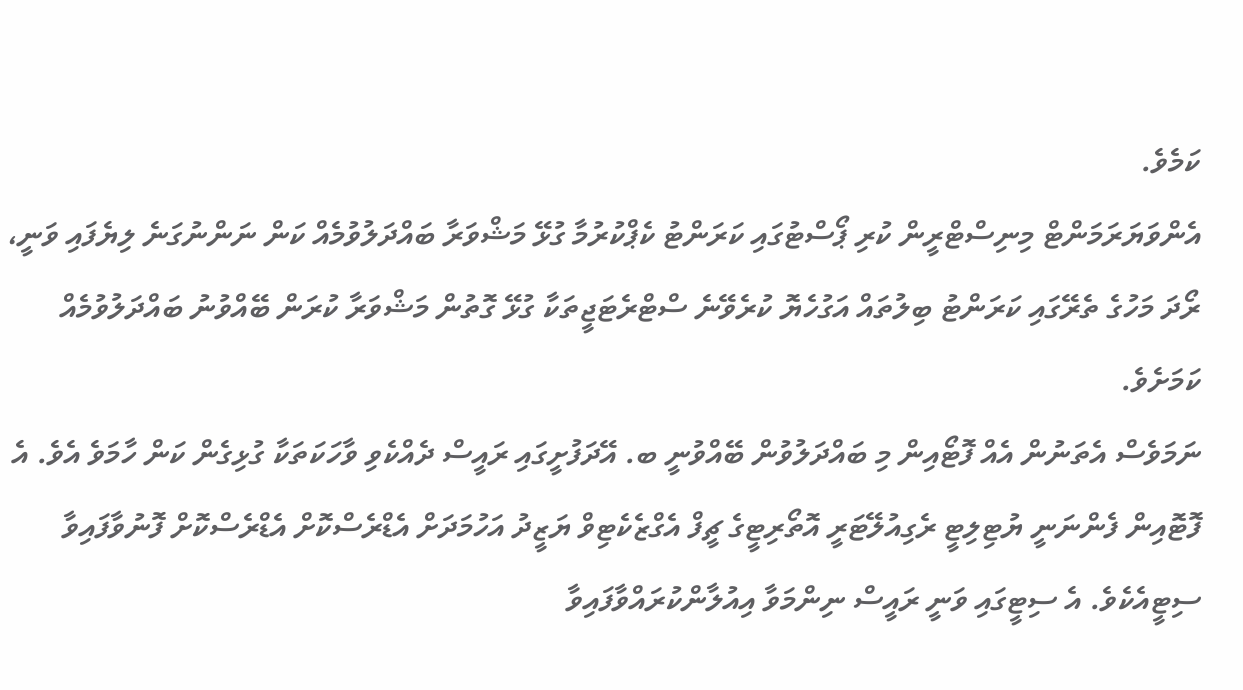ކަމެވެ.
އެންވަޔަރަމަންޓް މިނިސްޓްރީން ކުރި ޕޯސްޓުގައި ކަރަންޓު ކެޕްކުރުމާ ގުޅޭ މަޝްވަރާ ބައްދަލުވުމެއް ކަން ނަންނުގަނެ ލިޔެފައި ވަނީ، ރޯދަ މަހުގެ ތެރޭގައި ކަރަންޓު ބިލުތައް އަގުހެޔޮ ކުރެވޭނެ ސްޓްރެޓަޖީތަކާ ގުޅޭ ގޮތުން މަޝްވަރާ ކުރަން ބޭއްވުނު ބައްދަލުވުމެއް ކަމަށެވެ.
ނަމަވެސް އެތަނުން އެއް ފޮޓޯއިން މި ބައްދަލުވުން ބޭއްވުނީ ބ. އޭދަފުށީގައި ރައީސް ދެއްކެވި ވާހަކަތަކާ ގުޅިގެން ކަން ހާމަވެ އެވެ. އެ ފޮޓޮއިން ފެންނަނީ ޔުޓިލިޓީ ރެގިއުލޭޓަރީ އޮތޯރިޓީގެ ޗީފް އެގްޒެކެޓިވް ޔަޒީދު އަހުމަދަށް އެޑްރެސްކޮށް އެޑްރެސްކޮށް ފޮނުވާފައިވާ ސިޓީއެކެވެ. އެ ސިޓީގައި ވަނީ ރައީސް ނިންމަވާ އިއުލާންކުރައްވާފައިވާ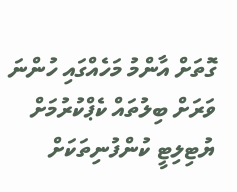ގޮތަށް އާންމު މަހެއްގައި ހުންނަ ވަރަށް ބިލުތައް ކެޕްކުރުމަށް ޔުޓިލިޓީ ކުންފުނިތަކަށް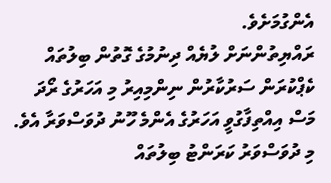އެންގުމަށެވެ.
ރައްޔިތުންނަށް ލުޔެއް ދިނުމުގެ ގޮތުން ބިލުތައް ކެޕްކުރަން ސަރުކާރުން ނިންމިއިރު މި އަހަރުގެ ރޯދަ މަސް އިއްތިފާގުވީ އަހަރުގެ އެންމެ ހޫނު ދުވަސްވަރާ އެވެ. މި ދުވަސްވަރު ކަރަންޓު ބިލުތައް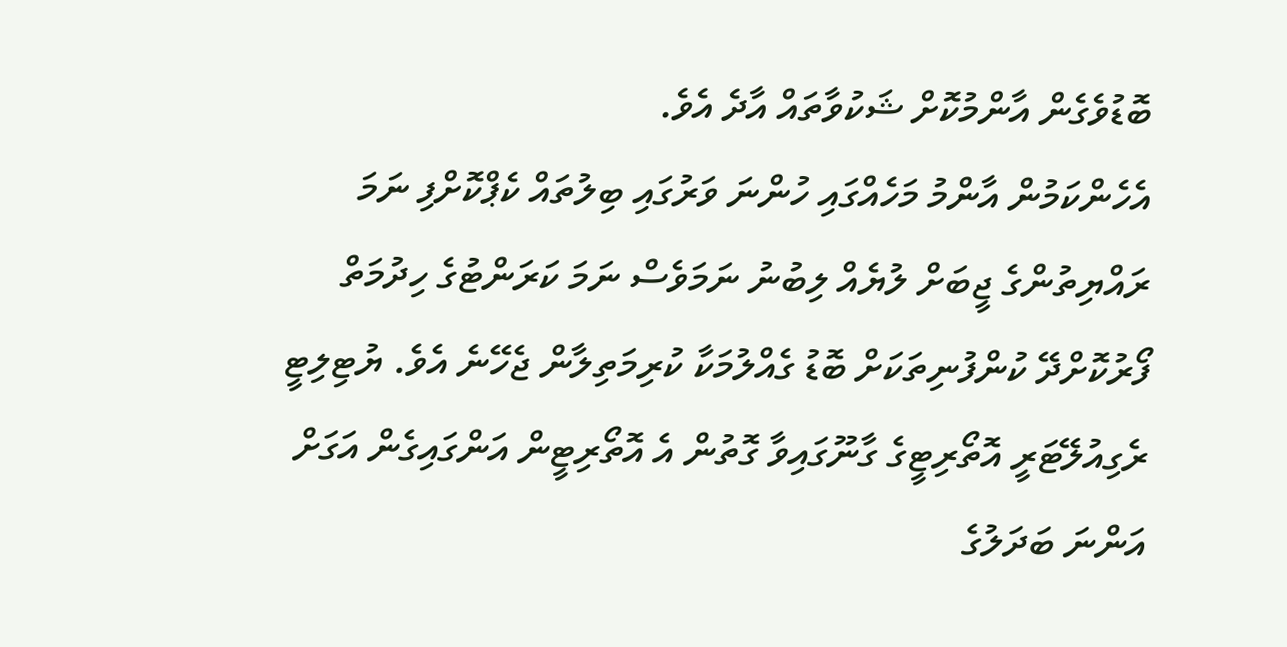ބޮޑުވެގެން އާންމުކޮށް ޝަކުވާތައް އާދެ އެވެ.
އެހެންކަމުން އާންމު މަހެއްގައި ހުންނަ ވަރުގައި ބިލުތައް ކެޕްކޮށްފި ނަމަ ރައްޔިތުންގެ ޖީބަށް ލުޔެއް ލިބުނު ނަމަވެސް ނަމަ ކަރަންޓުގެ ހިދުމަތް ފޯރުކޮށްދޭ ކުންފުނިތަކަށް ބޮޑު ގެއްލުމަކާ ކުރިމަތިލާން ޖެހޭނެ އެވެ. ޔުޓިލިޓީ ރެގިއުލޭޓަރީ އޮތޯރިޓީގެ ގާނޫގައިވާ ގޮތުން އެ އޮތޯރިޓީން އަންގައިގެން އަގަށް އަންނަ ބަދަލުގެ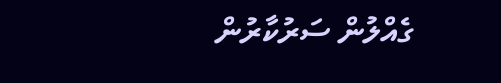ގެއްލުން ސަރުކާރުން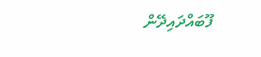ފޫބައްދައިދޭން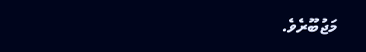މަޖުބޫރެވެ.